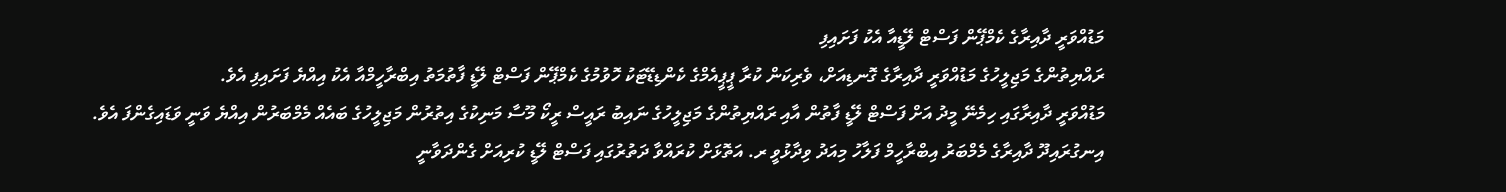މަޑުއްވަރީ ދާއިރާގެ ކެމްޕޭން ފަސްޓް ލޭޑީއާ އެކު ފަށައިފި
ރައްޔިތުންގެ މަޖިލީހުގެ މަޑުއްވަރީ ދާއިރާގެ ގޮނޑިއަށް، ވެރިކަން ކުރާ ޕީޕީއެމްގެ ކެންޑިޑޭޓަކު ހޮވުމުގެ ކެމްޕޭން ފަސްޓް ލޭޑީ ފާތުމަތު އިބްރާހީމްއާ އެކު އިއްޔެ ފަށައިފި އެވެ.
މަޑުއްވަރީ ދާއިރާގައި ހިމެނޭ މީދު އަށް ފަސްޓް ލޭޑީ ފާތުން އާއި ރައްޔިތުންގެ މަޖިލީހުގެ ނައިބު ރައީސް ރީކޯ މޫސާ މަނިކުގެ އިތުރުން މަޖިލީހުގެ ބައެއް މެމްބަރުން އިއްޔެ ވަނީ ވަޑައިގެންފަ އެވެ.
އިނގުރައިދޫ ދާއިރާގެ މެމްބަރު އިބްރާހީމް ފަލާހު މިއަދު ވިދާޅުވީ ރ. އަތޮޅަށް ކުރައްވާ ދަތުރުގައި ފަސްޓް ލޭޑީ ކުރިއަށް ގެންދަވާނީ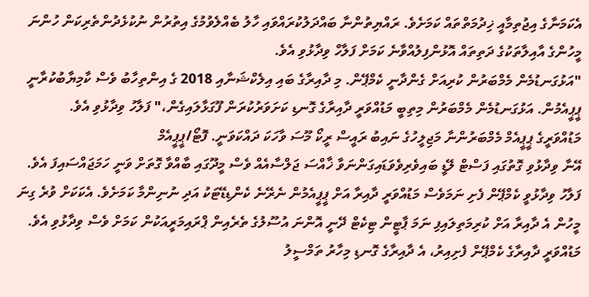އެކަމަނާގެ އިޖުތިމާއީ ޚިދުމަތްތައް ކަމަށެވެ. ރައްޔިތުންނާ ބައްދަލުކުރައްވައި ހާލު ބެއްލެވުމުގެ އިތުރުން ނުކުޅެދުންތެރިކަން ހުންނަ މީހުންގެ އާއިލާތަކުގެ ދަތިތައް އޮޅުންފިލުއްވާނެ ކަމަށް ފަލާހް ވިދާޅުވި އެވެ.
"އަޅުގަނޑުމެން މެމްބަރުން ކުރިއަށް ގެންދާނީ ކެމްޕޭން. މި ދާއިރާގެ ބައި އިލެކްޝަނާއި 2018 ގެ އިންތިހާބު ވެސް ކާމިޔާބުކުރާނީ ޕީޕީއެމުން. އަޅުގަނޑުމެން މެމްބަރުން މިތިބީ މަޑުއްވަރީ ދާއިރާގެ ގޮނޑި ކަށަވަރުކުރަން ފޫގަޅާލައިގެން،" ފަލާހު ވިދާޅުވި އެވެ.
މަޑުއްވަރީގެ ޕީޕީއެމް މެމްބަރުންނާ މަޖިލީހުގެ ނައިބު ރައީސް ރީކޯ މޫސަ ވާހަކަ ދައްކަވަނީ. ފޮޓޯ/ޕީޕީއެމް
އޭނާ ވިދާޅުވި ގޮތުގައި ފަސްޓް ލޭޑީ ބައިވެރިވެވަޑައިގަންނަވާ ޚާއްސަ ޖަލްސާއެއް ވެސް މީދޫގައި ބާއްވާ ގޮތަށް ވަނީ ހަމަޖައްސައިފަ އެވެ.
ފަލާހު ވިދާޅުވީ ކެމްޕޭން ފެށި ނަމަވެސް މަޑުއްވަރީ ދާއިރާ އަށް ޕީޕީއެމުން ނެރޭނެ ކެންޑިޑޭޓަކު އަދި ނުނިންމާ ކަމަށެވެ. އެކަކަށް ވުރެ ގިނަ މީހުން އެ ދާއިރާ އަށް ކުރިމަތިލައިފި ނަމަ ޕާޓީން ޓިކެޓް ދޭނީ އޮންނަ އުސޫލުގެ ތެރެއިން ޕްރައިމަރީއަކުން ކަމަށް ވެސް ވިދާޅުވި އެވެ.
މަޑުއްވަރީ ދާއިރާގެ ކެމްޕޭން ފެށިއިރު، އެ ދާއިރާގެ ގޮނޑި މިހާރު ތަމްސީލު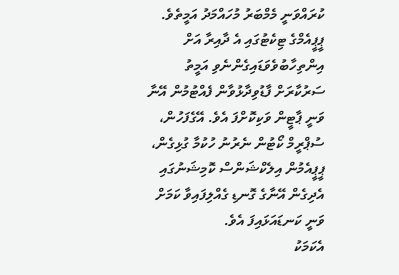ކުރައްވަނީ މެމްބަރު މުހައްމަދު އަމީތެވެ. ޕީޕީއެމްގެ ޓިކެޓުގައި އެ ދާއިރާ އަށް އިންތިހާބުވެވަޑައިގެންނެވި އަމީތު ސަރުކާރަށް ފާޑުވިދާޅުވާން ފެއްޓުމުން އޭނާ ވަނީ ޕާޓީން ވަކިކޮށްފަ އެވެ. އޭގެފަހުން، ސުޕްރީމް ކޯޓުން ނެރުނު ހުކުމާ ގުޅިގެން، ޕީޕީއެމުން އިލެކްޝަންސް ކޮމިޝަނުގައި އެދިގެން އޭނާގެ ގޮނޑި ގެއްލިފައިވާ ކަމަށް ވަނީ ކަނޑައަޅައިފަ އެވެ.
އެކަމަކު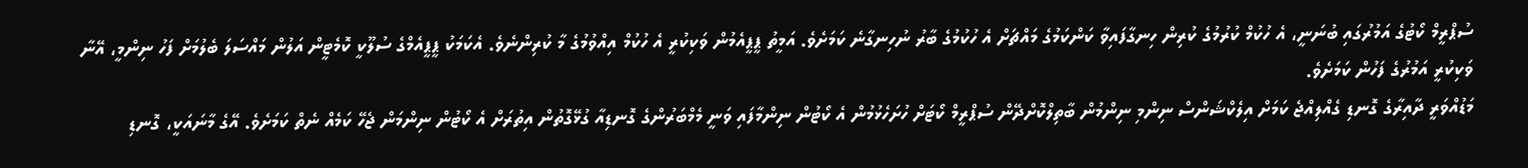ސުޕްރީމް ކޯޓުގެ އަމުރުގައި ބުނަނީ، އެ ހުކުމް ކުރުމުގެ ކުރިން ހިނގާފައިވާ ކަންކަމުގެ މައްޗަށް އެ ހުކުމުގެ ބާރު ނުހިނގާނެ ކަމަށެވެ. އަމީތު ޕީޕީއެމުން ވަކިކުރީ އެ ހުކުމް އިއްވުމުގެ މާ ކުރިންނެވެ. އެކަމަކު ޕީޕީއެމްގެ ސުލޫކީ ކޮމެޓީން އަލުން މައްސަލަ ބެލުމަށް ފަހު ނިންމީ، އޭނާ ވަކިކުރީ އަމުރުގެ ފަހުން ކަމަށެވެ.
މަޑުއްވަރީ ދާއިރާގެ ގޮނޑި ގެއްލިއްޖެ ކަމަށް އިލެކްޝަންސް ނިންމި ނިންމުން ބާތިލްކޮށްދޭން ސުޕްރީމް ކޯޓަށް ހުށަހެޅުމުން އެ ކޯޓުން ނިންމާފައި ވަނީ މެމްބަރުންގެ ގޮނޑިއާ ގުޅޭގޮތުން އިތުރަށް އެ ކޯޓުން ނިންމަން ޖެހޭ ކަމެއް ނެތް ކަމަށެވެ. އޭގެ މާނައަކީ، ގޮނޑި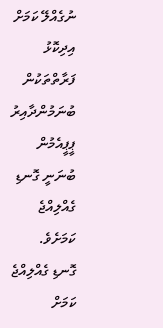ނުގެއްލޭ ކަމަށް އިދިކޮޅު ފަރާތްތަކުން ބުނަމުންދާއިރު ޕީޕީއެމުން ބުނަނީ ގޮނޑި ގެއްލިއްޖެ ކަމަށެވެ.
ގޮނޑި ގެއްލިއްޖެ ކަމަށް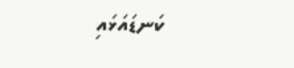ކަނޑައަޅައި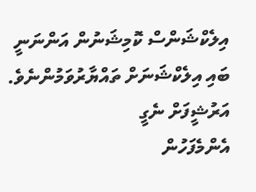އިލެކްޝަންސް ކޮމިޝަނުން އަންނަނީ ބައި އިލެކްޝަނަށް ތައްޔާރުވަމުންނެވެ.
އަރުޝީފަށް ނެގީ
އެންމެފަހުން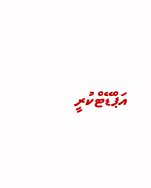އަޕްޑޭޓްކުރީ